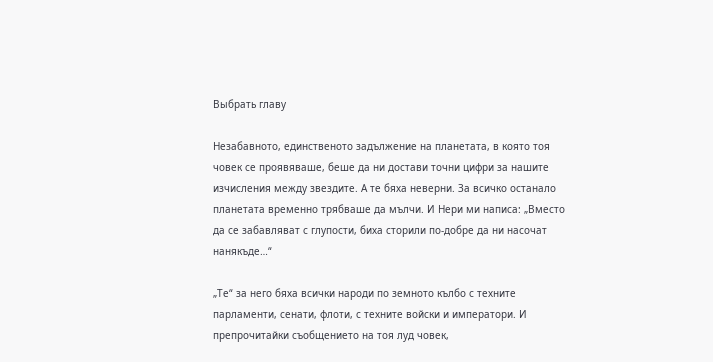Выбрать главу

Незабавното, единственото задължение на планетата, в която тоя човек се проявяваше, беше да ни достави точни цифри за нашите изчисления между звездите. А те бяха неверни. За всичко останало планетата временно трябваше да мълчи. И Нери ми написа: „Вместо да се забавляват с глупости, биха сторили по-добре да ни насочат нанякъде…“

„Те“ за него бяха всички народи по земното кълбо с техните парламенти, сенати, флоти, с техните войски и императори. И препрочитайки съобщението на тоя луд човек,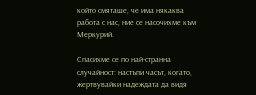който смяташе, че има някаква работа с нас, ние се насочихме към Меркурий.

Спасихме се по най-странна случайност: настъпи часът, когато, жертвувайки надеждата да видя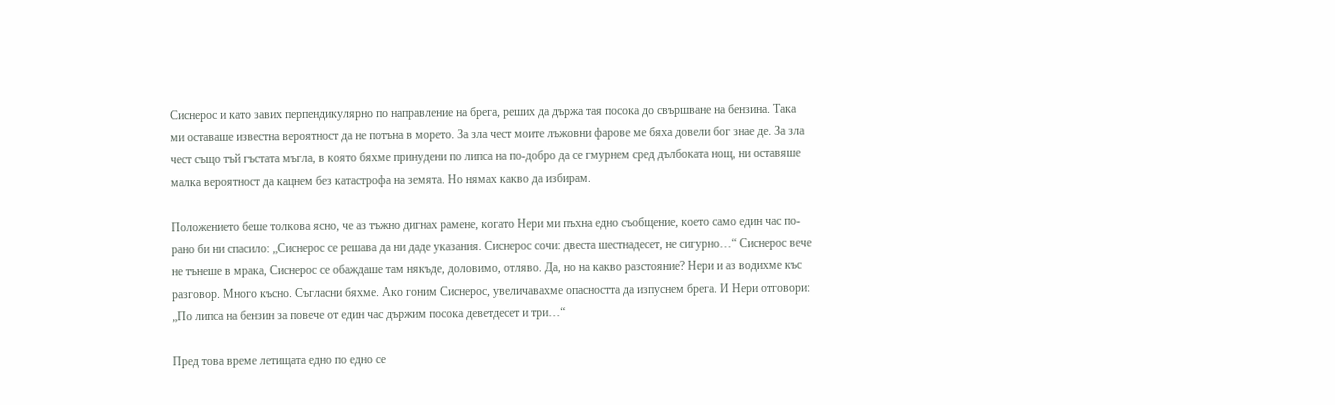Сиснерос и като завих перпендикулярно по направление на брега, реших да държа тая посока до свършване на бензина. Така ми оставаше известна вероятност да не потъна в морето. За зла чест моите лъжовни фарове ме бяха довели бог знае де. За зла чест също тъй гъстата мъгла, в която бяхме принудени по липса на по-добро да се гмурнем сред дълбоката нощ, ни оставяше малка вероятност да кацнем без катастрофа на земята. Но нямах какво да избирам.

Положението беше толкова ясно, че аз тъжно дигнах рамене, когато Нери ми пъхна едно съобщение, което само един час по-рано би ни спасило: „Сиснерос се решава да ни даде указания. Сиснерос сочи: двеста шестнадесет, не сигурно…“ Сиснерос вече не тънеше в мрака, Сиснерос се обаждаше там някъде, доловимо, отляво. Да, но на какво разстояние? Нери и аз водихме къс разговор. Много късно. Съгласни бяхме. Ако гоним Сиснерос, увеличавахме опасността да изпуснем брега. И Нери отговори: „По липса на бензин за повече от един час държим посока деветдесет и три…“

Пред това време летищата едно по едно се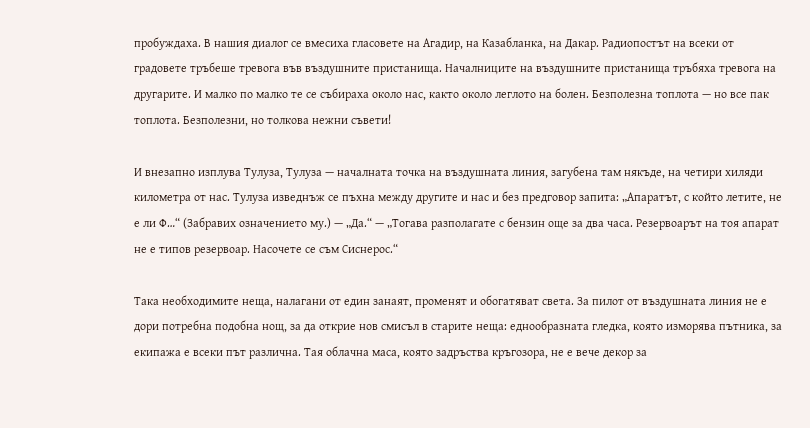пробуждаха. В нашия диалог се вмесиха гласовете на Агадир, на Казабланка, на Дакар. Радиопостът на всеки от градовете тръбеше тревога във въздушните пристанища. Началниците на въздушните пристанища тръбяха тревога на другарите. И малко по малко те се събираха около нас, както около леглото на болен. Безполезна топлота — но все пак топлота. Безполезни, но толкова нежни съвети!

И внезапно изплува Тулуза, Тулуза — началната точка на въздушната линия, загубена там някъде, на четири хиляди километра от нас. Тулуза изведнъж се пъхна между другите и нас и без предговор запита: „Апаратът, с който летите, не е ли Ф…“ (Забравих означението му.) — „Да.“ — „Тогава разполагате с бензин още за два часа. Резервоарът на тоя апарат не е типов резервоар. Насочете се съм Сиснерос.“

Така необходимите неща, налагани от един занаят, променят и обогатяват света. За пилот от въздушната линия не е дори потребна подобна нощ, за да открие нов смисъл в старите неща: еднообразната гледка, която изморява пътника, за екипажа е всеки път различна. Тая облачна маса, която задръства кръгозора, не е вече декор за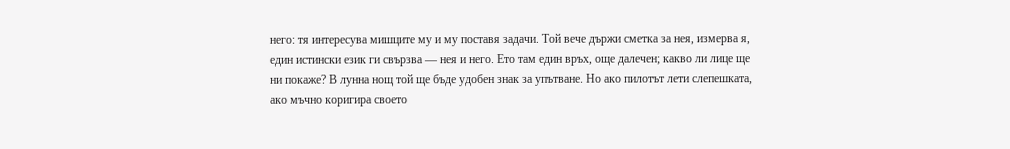него: тя интересува мишците му и му поставя задачи. Той вече държи сметка за нея, измерва я, един истински език ги свързва — нея и него. Ето там един връх, още далечен; какво ли лице ще ни покаже? В лунна нощ той ще бъде удобен знак за упътване. Но ако пилотът лети слепешката, ако мъчно коригира своето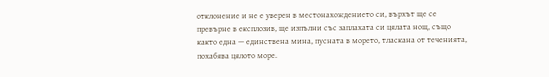отклонение и не е уверен в местонахождението си, върхът ще се превърне в експлозив, ще изпълни със заплахата си цялата нощ, също както една — единствена мина, пусната в морето, тласкана от теченията, похабява цялото море.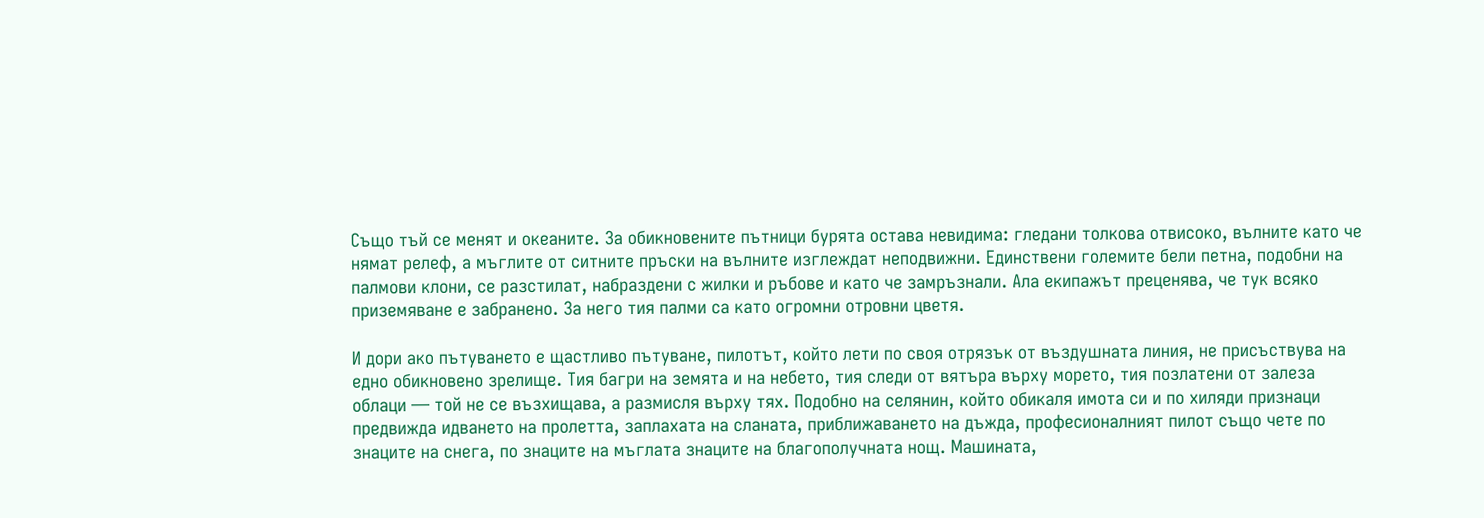Също тъй се менят и океаните. За обикновените пътници бурята остава невидима: гледани толкова отвисоко, вълните като че нямат релеф, а мъглите от ситните пръски на вълните изглеждат неподвижни. Единствени големите бели петна, подобни на палмови клони, се разстилат, набраздени с жилки и ръбове и като че замръзнали. Ала екипажът преценява, че тук всяко приземяване е забранено. За него тия палми са като огромни отровни цветя.

И дори ако пътуването е щастливо пътуване, пилотът, който лети по своя отрязък от въздушната линия, не присъствува на едно обикновено зрелище. Тия багри на земята и на небето, тия следи от вятъра върху морето, тия позлатени от залеза облаци — той не се възхищава, а размисля върху тях. Подобно на селянин, който обикаля имота си и по хиляди признаци предвижда идването на пролетта, заплахата на сланата, приближаването на дъжда, професионалният пилот също чете по знаците на снега, по знаците на мъглата знаците на благополучната нощ. Машината,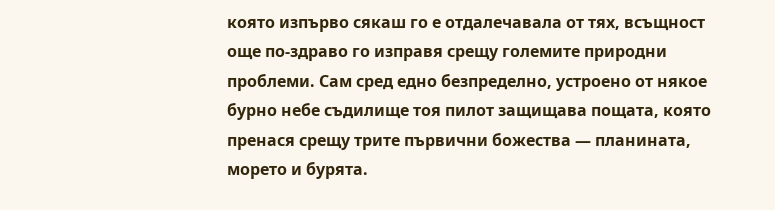която изпърво сякаш го е отдалечавала от тях, всъщност още по-здраво го изправя срещу големите природни проблеми. Сам сред едно безпределно, устроено от някое бурно небе съдилище тоя пилот защищава пощата, която пренася срещу трите първични божества — планината, морето и бурята.